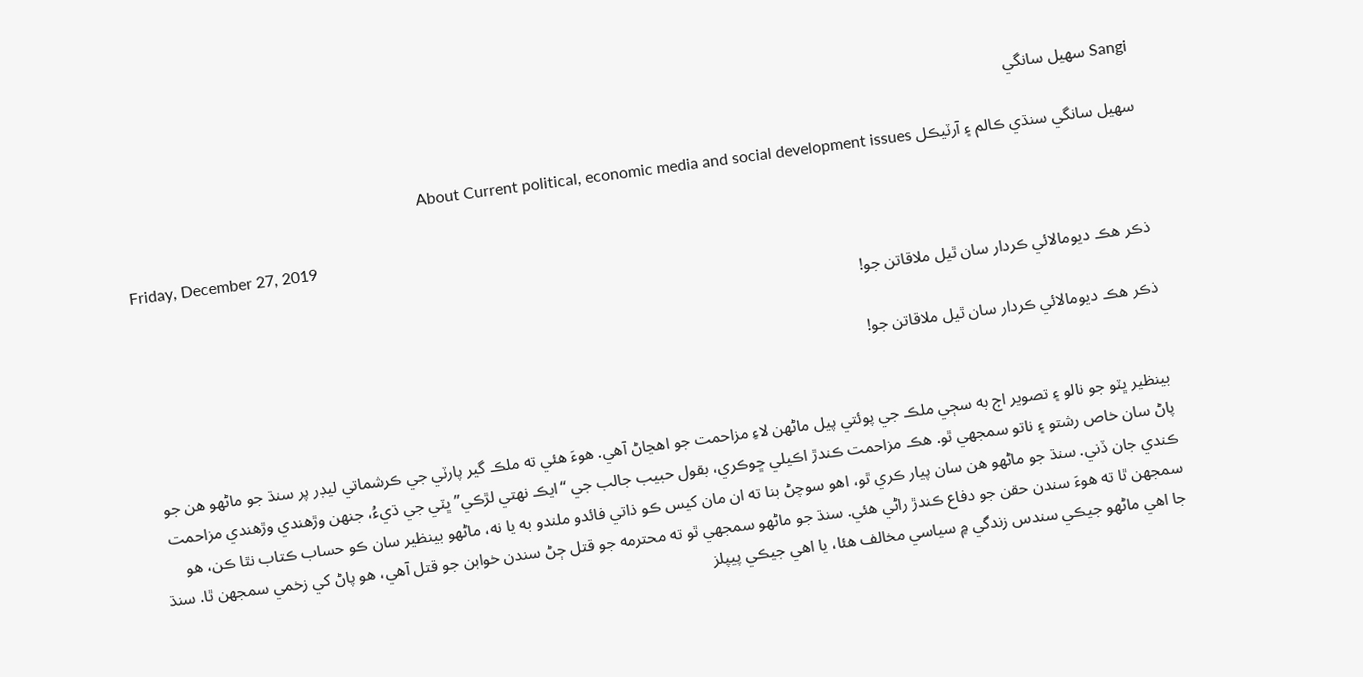Sangi سهيل سانگي

سهيل سانگي سنڌي ڪالم ۽ آرٽيڪل About Current political, economic media and social development issues

Friday, December 27, 2019

ذڪر هڪ ديومالائي ڪردار سان ٿيل ملاقاتن جو!

ذڪر هڪ ديومالائي ڪردار سان ٿيل ملاقاتن جو!


بينظير ڀٽو جو نالو ۽ تصوير اڄ به سڄي ملڪ جي پوئتي پيل ماڻهن لاءِ مزاحمت جو اهڃاڻ آهي. هوءَ هئي ته ملڪ گير پارٽي جي ڪرشماتي ليڊر پر سنڌ جو ماڻهو هن جو پاڻ سان خاص رشتو ۽ ناتو سمجهي ٿو. هڪ مزاحمت ڪندڙ اڪيلي ڇوڪري، بقول حبيب جالب جي “ايڪ نهتي لڙڪي” ڀٽي جي ڌيءُ، جنهن وڙهندي وڙهندي مزاحمت ڪندي جان ڏني. سنڌ جو ماڻهو هن سان پيار ڪري ٿو، اهو سوچڻ بنا ته ان مان کيس ڪو ذاتي فائدو ملندو به يا نه، ماڻهو بينظير سان ڪو حساب ڪتاب نٿا ڪن، هو سمجهن ٿا ته هوءَ سندن حقن جو دفاع ڪندڙ راڻي هئي. سنڌ جو ماڻهو سمجهي ٿو ته محترمه جو قتل ڄڻ سندن خوابن جو قتل آهي، هو پاڻ کي زخمي سمجهن ٿا. سنڌ جا اهي ماڻهو جيڪي سندس زندگي ۾ سياسي مخالف هئا، يا اهي جيڪي پيپلز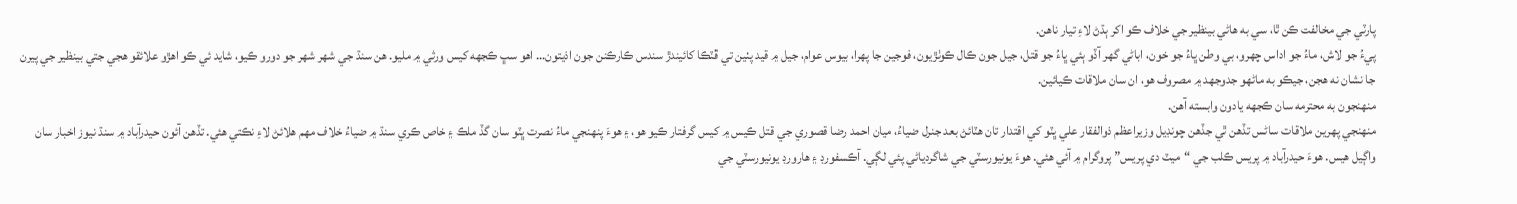پارٽي جي مخالفت ڪن ٿا، سي به هاڻي بينظير جي خلاف ڪو اکر ٻڌڻ لاءِ تيار ناهن.
پيءُ جو لاش، ماءُ جو اداس چهرو، بي وطن ڀاءُ جو خون، اباڻي گهر آڏو ٻئي ڀاءُ جو قتل، جيل جون ڪال ڪوٺڙيون، فوجين جا پهرا، بيوس عوام، جيل ۾ قيد پٺين تي ڦٽڪا کائيندڙ سندس ڪارڪنن جون اذيتون… اهو سڀ ڪجهه کيس ورثي ۾ مليو. هن سنڌ جي شهر شهر جو دورو ڪيو، شايد ئي ڪو اهڙو علائقو هجي جتي بينظير جي پيرن جا نشان نه هجن، جيڪو به ماڻهو جدوجهد ۾ مصروف هو، ان سان ملاقات ڪيائين.
منهنجون به محترمه سان ڪجهه يادون وابسته آهن.
منهنجي پهرين ملاقات ساڻس تڏهن ٿي جڏهن چونڊيل وزيراعظم ذوالفقار علي ڀٽو کي اقتدار تان هٽائڻ بعد جنرل ضياءُ، ميان احمد رضا قصوري جي قتل ڪيس ۾ کيس گرفتار ڪيو هو، ۽ هوءَ پنهنجي ماءُ نصرت ڀٽو سان گڏ ملڪ ۽ خاص ڪري سنڌ ۾ ضياءُ خلاف مهم هلائڻ لاءِ نڪتي هئي. تڏهن آئون حيدرآباد ۾ سنڌ نيوز اخبار سان واڳيل هيس. هوءَ حيدرآباد ۾ پريس ڪلب جي “ميٽ دي پريس” پروگرام ۾ آئي هئي. هوءَ يونيورسٽي جي شاگردياڻي پئي لڳي. آڪسفورڊ ۽ هارورڊ يونيورسٽي جي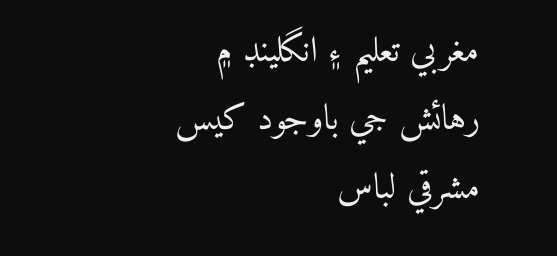مغربي تعليم ۽ انگلينڊ ۾ رهائش جي باوجود کيس مشرقي لباس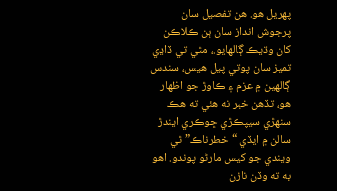پهريل هو. هن تفصيل سان پرجوش انداز سان ٻن ڪلاڪن کان وڌيڪ ڳالهايو.، مٿي تي ڏاڍي تميز سان پوتي پيل هيس، سندس ڳالهين ۾ عزم ۽ ڪاوڙ جو اظهار هو، تڏهن خبر نه هئي ته هڪ سنهڙي سيپڪڙي ڇوڪري ايندڙ سالن ۾ ايڏي “خطرناڪ” ٿي ويندي جو کيس مارڻو پوندو. اهو به ته وڏن نازن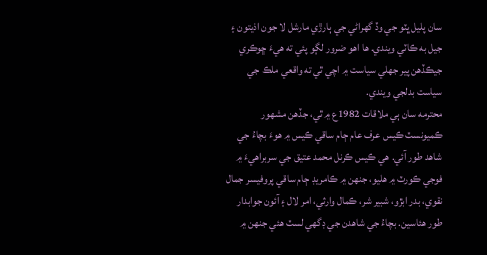سان پليل ڀٽو جي وڏ گهراڻي جي ٻارڙي مارشل لا جون اذيتون ۽ جيل به ڪاٽي ويندي. ها اهو ضرور لڳو پئي ته هيءَ ڇوڪري جيڪڏهن پير جهلي سياست ۾ اچي ٿي ته واقعي ملڪ جي سياست بدلجي ويندي.
محترمه سان ٻي ملاقات 1982ع ۾ ٿي، جڏهن مشهور ڪميونسٽ ڪيس عرف عام ڄام ساقي ڪيس ۾ هوءَ بچاءُ جي شاهد طور آئي. هي ڪيس ڪرنل محمد عتيق جي سربراهيءَ ۾ فوجي ڪورٽ ۾ هليو، جنهن ۾ ڪامريڊ ڄام ساقي پروفيسر جمال نقوي، بدر ابڙو، شبير شر، ڪمال وارثي، امر لال ۽ آئون جوابدار طور هئاسين. بچاءُ جي شاهدن جي ڊگهي لسٽ هئي جنهن ۾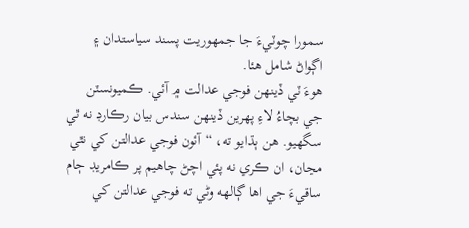سمورا چوٽيءَ جا جمهوريت پسند سياستدان ۽ اڳواڻ شامل هئا.
هوءَ ٽي ڏينهن فوجي عدالت ۾ آئي. ڪميونسٽن جي بچاءُ لاءِ پهرين ڏينهن سندس بيان رڪارڊ نه ٿي سگهيو. هن ٻڌايو ته، “آئون فوجي عدالتن کي نٿي مڃان، ان ڪري نه پئي اچڻ چاهيم پر ڪامريڊ ڄام ساقيءَ جي اها ڳالهه وڻي ته فوجي عدالتن کي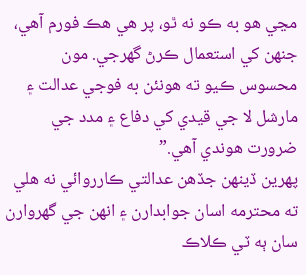مڃي هو به ڪو نه ٿو، پر هي هڪ فورم آهي، جنهن کي استعمال ڪرڻ گهرجي. مون محسوس ڪيو ته هونئن به فوجي عدالت ۽ مارشل لا جي قيدي کي دفاع ۽ مدد جي ضرورت هوندي آهي.”
پهرين ڏينهن جڏهن عدالتي ڪارروائي نه هلي ته محترمه اسان جوابدارن ۽ انهن جي گهروارن سان ٻه ٽي ڪلاڪ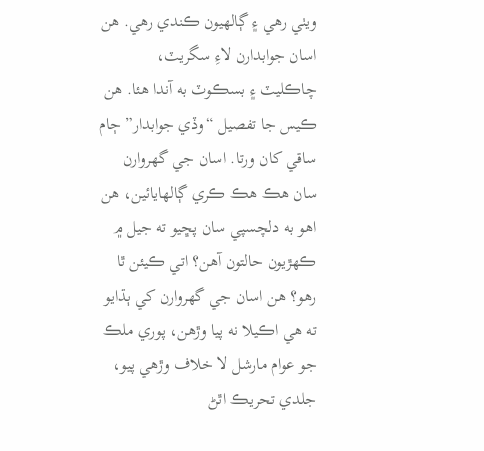ويٺي رهي ۽ ڳالهيون ڪندي رهي. هن اسان جوابدارن لاءِ سگريٽ، چاڪليٽ ۽ بسڪوٽ به آندا هئا. هن ڪيس جا تفصيل “وڏي جوابدار” ڄام ساقي کان ورتا. اسان جي گهروارن سان هڪ هڪ ڪري ڳالهايائين، هن اهو به دلچسپي سان پڇيو ته جيل ۾ ڪهڙيون حالتون آهن؟ اتي ڪيئن ٿا رهو؟ هن اسان جي گهروارن کي ٻڌايو ته هي اڪيلا نه پيا وڙهن، پوري ملڪ جو عوام مارشل لا خلاف وڙهي پيو، جلدي تحريڪ اٿڻ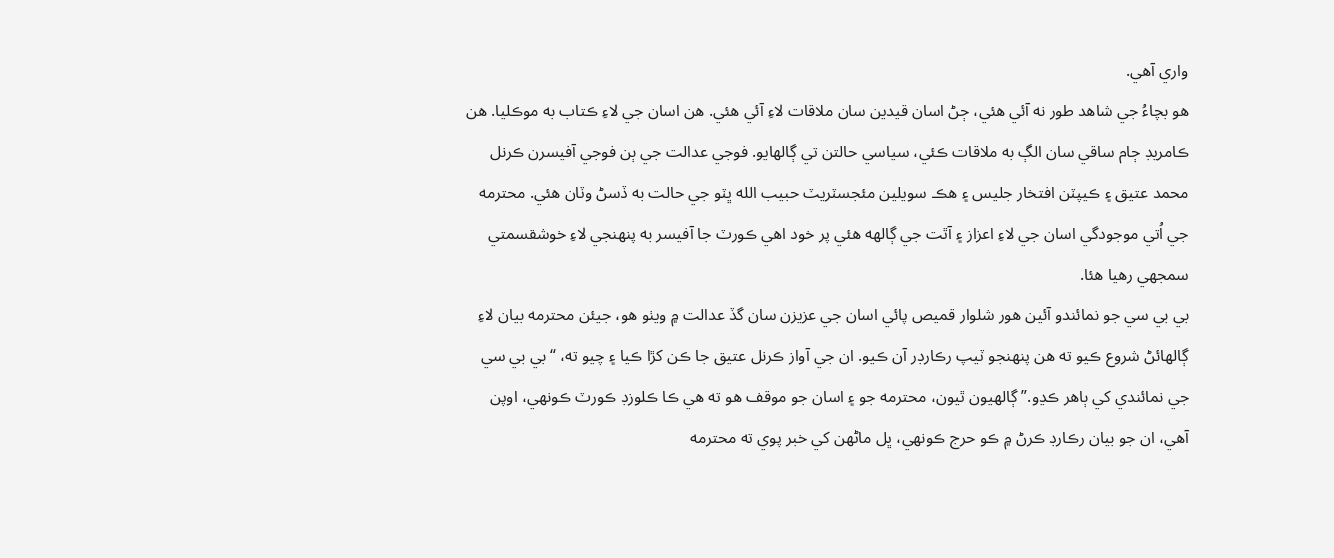واري آهي.
هو بچاءُ جي شاهد طور نه آئي هئي، ڄڻ اسان قيدين سان ملاقات لاءِ آئي هئي. هن اسان جي لاءِ ڪتاب به موڪليا. هن ڪامريڊ ڄام ساقي سان الڳ به ملاقات ڪئي، سياسي حالتن تي ڳالهايو. فوجي عدالت جي ٻن فوجي آفيسرن ڪرنل محمد عتيق ۽ ڪيپٽن افتخار جليس ۽ هڪ سويلين مئجسٽريٽ حبيب الله ڀٽو جي حالت به ڏسڻ وٽان هئي. محترمه جي اُتي موجودگي اسان جي لاءِ اعزاز ۽ آٿت جي ڳالهه هئي پر خود اهي ڪورٽ جا آفيسر به پنهنجي لاءِ خوشقسمتي سمجهي رهيا هئا.
بي بي سي جو نمائندو آئين هور شلوار قميص پائي اسان جي عزيزن سان گڏ عدالت ۾ ويٺو هو، جيئن محترمه بيان لاءِ ڳالهائڻ شروع ڪيو ته هن پنهنجو ٽيپ رڪارڊر آن ڪيو. ان جي آواز ڪرنل عتيق جا ڪن کڙا ڪيا ۽ چيو ته، “بي بي سي جي نمائندي کي ٻاهر ڪڍو.” ڳالهيون ٿيون، محترمه جو ۽ اسان جو موقف هو ته هي ڪا ڪلوزڊ ڪورٽ ڪونهي، اوپن آهي، ان جو بيان رڪارڊ ڪرڻ ۾ ڪو حرج ڪونهي، ڀل ماڻهن کي خبر پوي ته محترمه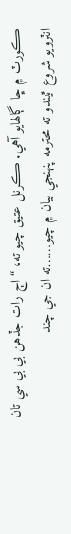ڪورٽ ۾ ڇا ڳالهايو آهي. ڪرنل عتيق چيو ته، “اڄ رات جڏهن بي بي سي تان انٽرويو شروع ٿيندو ته محترمه پنهنجي بيان ۾ چيو……ته ان جي چند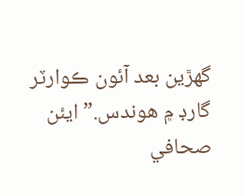گهڙين بعد آئون ڪوارٽر گارڊ ۾ هوندس.” ايئن صحافي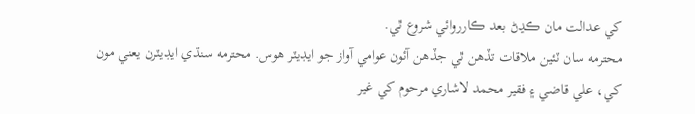کي عدالت مان ڪڍڻ بعد ڪارروائي شروع ٿي.
محترمه سان ٽئين ملاقات تڏهن ٿي جڏهن آئون عوامي آواز جو ايڊيٽر هوس. محترمه سنڌي ايڊيٽرن يعني مون کي، علي قاضي ۽ فقير محمد لاشاري مرحوم کي غير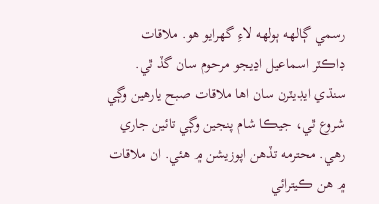رسمي ڳالهه ٻولهه لاءِ گهرايو هو. ملاقات ڊاڪٽر اسماعيل اڍيجو مرحوم سان گڏ ٿي. سنڌي ايڊيٽرن سان اها ملاقات صبح يارهين وڳي شروع ٿي، جيڪا شام پنجين وڳي تائين جاري رهي. محترمه تڏهن اپوزيشن ۾ هئي. ان ملاقات ۾ هن ڪيترائي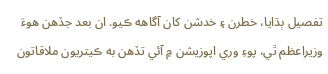تفصيل ٻڌايا، خطرن ۽ خدشن کان آگاهه ڪيو. ان بعد جڏهن هوءَ وزيراعظم ٿي، پوءِ وري اپوزيشن ۾ آئي تڏهن به ڪيتريون ملاقاتون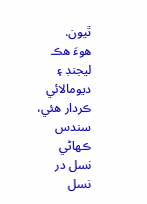ٿيون.
هوءَ هڪ ليجنڊ ۽ ديومالائي ڪردار هئي، سندس ڪهاڻي نسل در نسل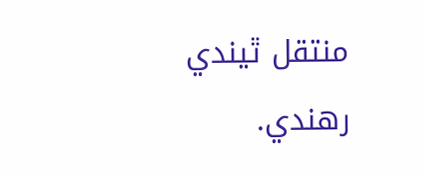منتقل ٿيندي رهندي.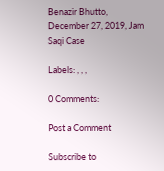Benazir Bhutto, December 27, 2019, Jam Saqi Case

Labels: , , ,

0 Comments:

Post a Comment

Subscribe to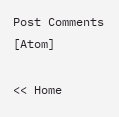Post Comments [Atom]

<< Home